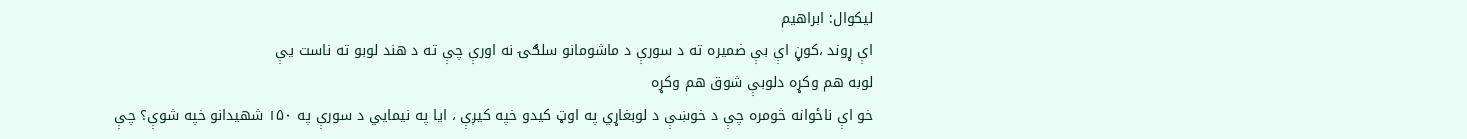لیکوال: ابراهیم
اې ړوند ،کوڼ اې بې ضمیره ته د سورې د ماشومانو سلګۍ نه اورې چې ته د هند لوبو ته ناست یې
لوبه هم وکړه دلوبې شوق هم وکړه
خو اې ناځوانه څومره چې د خوښې د لوبغاړي په اوټ کیدو خپه کیږې ، ایا په نیمایي د سورې په ۱۵۰ شهیدانو خپه شوې؟ چې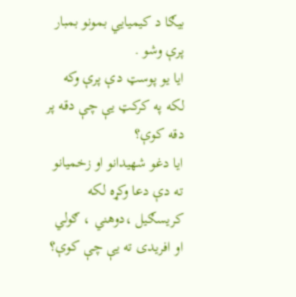بیګا د کیمیایي بمونو بمبار پرې وشو .
ایا یو پوسټ دې پرې وکه لکه په کرکټ یې چې دقه پر دقه کوې؟
ایا دغو شهیدانو او زخمیانو ته دې دعا وکړه لکه کریسګیل ،دوهني ، ګولي او افریدی ته یې چې کوې؟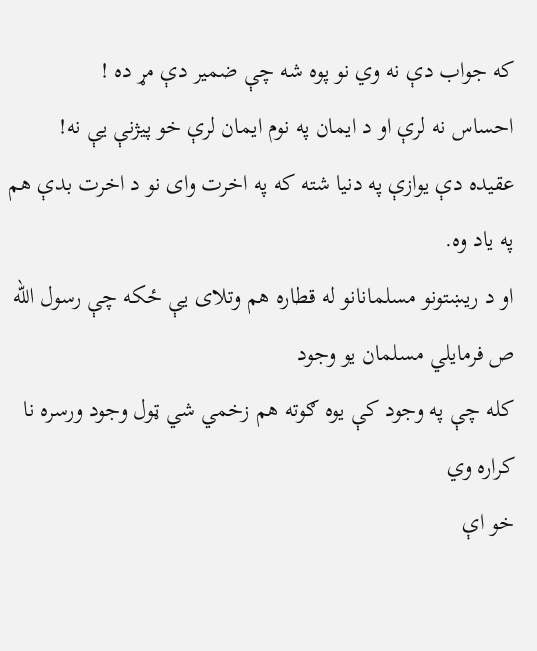که جواب دې نه وي نو پوه شه چې ضمیر دې مړ ده !
احساس نه لرې او د ایمان په نوم ایمان لرې خو پیژنې یې نه!
عقیده دې یوازې په دنیا شته که په اخرت وای نو د اخرت بدې هم په یاد وه.
او د ریښتونو مسلمانانو له قطاره هم وتلای یې ځکه چې رسول الله ص فرمایلي مسلمان یو وجود
کله چې په وجود کې یوه ګوته هم زخمي شي ټول وجود ورسره نا کراره وي
خو اې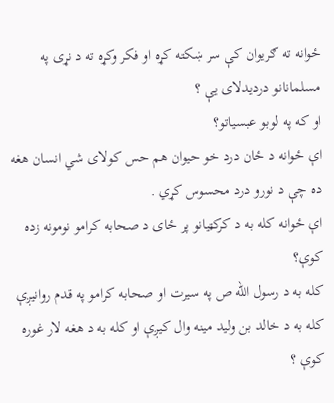ځوانه ته ګریوان کې سر ښکته کړه او فکر وکړه ته د نړی په مسلمانانو دردیدلای یې ؟
او که په لوبو عبسیاتو؟
اې ځوانه د ځان درد خو حیوان هم حس کولای شي انسان هغه ده چې د نورو درد محسوس کړي .
اې ځوانه کله به د کرکټیانو پر ځای د صحابه کرامو نومونه زده کوې؟
کله به د رسول الله ص په سیرت او صحابه کرامو په قدم روانیږې کله به د خالد بن ولید مینه وال کیږې او کله به د هغه لار غوره کوې ؟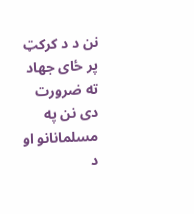نن د د کرکټ پر ځای جهاد ته ضرورت دی نن په مسلمانانو او د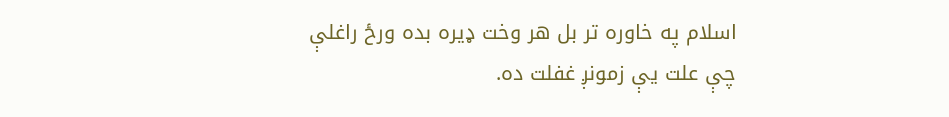اسلام په خاوره تر بل هر وخت ډیره بده ورځ راغلې چې علت یې زمونږ غفلت ده.